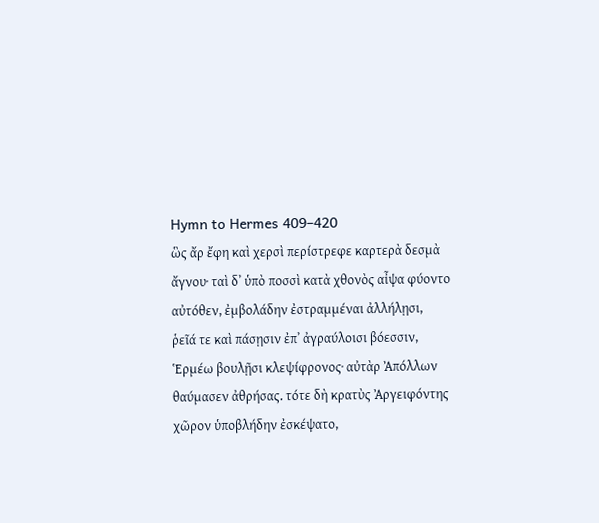Hymn to Hermes 409–420
ὣς ἄρ ἔφη καὶ χερσὶ περίστρεφε καρτερὰ δεσμὰ
ἄγνου· ταὶ δʼ ὑπὸ ποσσὶ κατὰ χθονὸς αἶψα φύοντο
αὐτόθεν, ἐμβολάδην ἐστραμμέναι ἀλλήλῃσι,
ῥεῖά τε καὶ πάσῃσιν ἐπʼ ἀγραύλοισι βόεσσιν,
Ἑρμέω βουλῇσι κλεψίφρονος· αὐτὰρ Ἀπόλλων
θαύμασεν ἀθρήσας. τότε δὴ κρατὺς Ἀργειφόντης
χῶρον ὑποβλήδην ἐσκέψατο,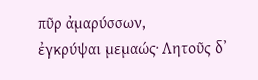πῦρ ἀμαρύσσων,
ἐγκρύψαι μεμαώς· Λητοῦς δʼ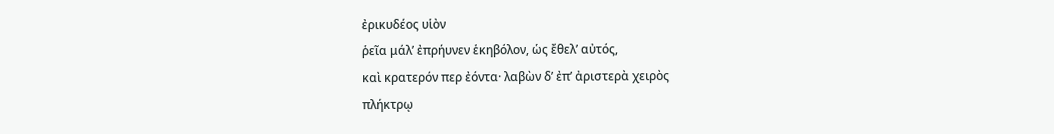ἐρικυδέος υἱὸν
ῥεῖα μάλʼ ἐπρήυνεν ἑκηβόλον, ὡς ἔθελʼ αὐτός,
καὶ κρατερόν περ ἐόντα· λαβὼν δʼ ἐπʼ ἀριστερὰ χειρὸς
πλήκτρῳ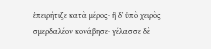ἐπειρήτιζε κατὰ μέρος· ἣ δʼ ὑπὸ χειρὸς
σμερδαλέον κονάβησε· γέλασσε δὲ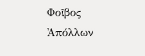Φοῖβος Ἀπόλλων